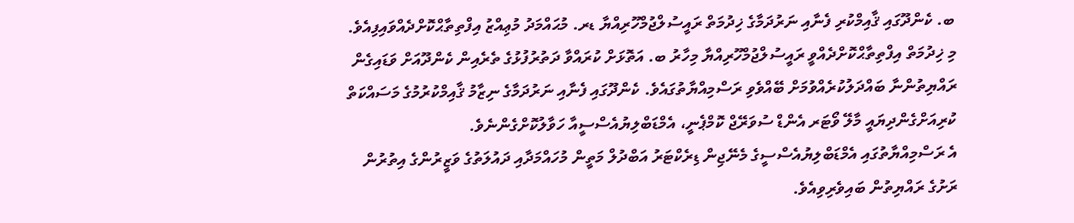ބ. ކެންދޫގައި ޤާއިމްކުރި ފެނާއި ނަރުދަމާގެ ޚިދުމަތް ރައީސުލްޖުމްހޫރިއްޔާ ޑރ. މުޙައްމަދު މުޢިއްޒު އިފްތިތާޙްކޮށްދެއްވައިފިއެވެ.
މި ޚިދުމަތް އިފްތިތާޙްކޮށްދެއްވީ ރައީސުލްޖުމްހޫރިއްޔާ މިހާރު ބ. އަތޮޅަށް ކުރައްވާ ދަތުރުފުޅުގެ ތެރެއިން ކެންދޫއަށް ވަޑައިގެން ރައްޔިތުންނާ ބައްދަލުކުރެއްވުމަށް ބޭއްވެވި ރަސްމިއްޔާތުގައެވެ. ކެންދޫގައި ފެނާއި ނަރުދަމާގެ ނިޒާމު ޤާއިމްކުރުމުގެ މަސައްކަތް ކުރިއަށްގެންދިޔައީ މާލޭ ވޯޓަރ އެންޑް ސުވަރޭޖް ކޮމްޕެނީ، އެމްޑަބްލިޔުއެސްސީއާ ހަވާލުކޮށްގެންނެވެ.
އެ ރަސްމިއްޔާތުގައި އެމްޑަބްލިޔުއެސްސީގެ މެނޭޖިން ޑިރެކްޓަރު އަބްދުލް މަތީން މުހައްމަދާއި ދައުލަތުގެ ވަޒީރުންގެ އިތުރުން ރަށުގެ ރައްޔިތުން ބައިވެރިވިއެވެ.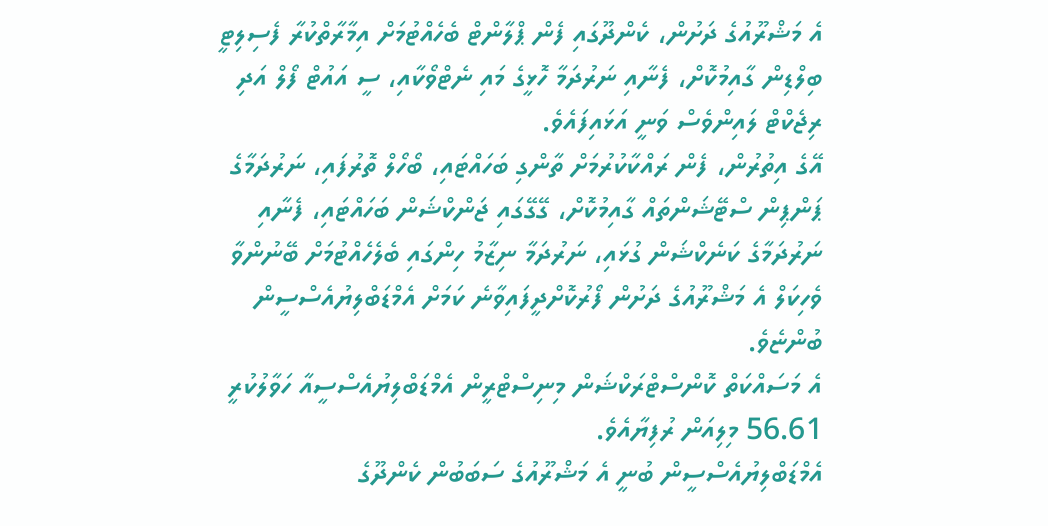އެ މަޝްރޫއުގެ ދަށުން، ކެންދޫގައި ފެން ޕްލާންޓް ބެހެއްޓުމަށް އިމާރާތްކުރާ ފެސިލިޓީ ބިލްޑިން ގާއިމުކޮށް، ފެނާއި ނަރުދަމާ ހޮޅީގެ މައި ނެޓްވޯކާއި، ސީ އައުޓް ފޯލް އަދި ރިޖެކްޓް ލައިންވެސް ވަނީ އަޅައިފައެވެ.
އޭގެ އިތުރުން، ފެން ރައްކާކުރުމަށް ތާންގި ބަހައްޓައި، ބޯހޯލް ތޮރުފައި، ނަރުދަމާގެ ޕަންޕިން ސްޓޭޝަންތައް ގާއިމުކޮށް، ގޭގޭގައި ޖަންކްޝަން ބަހައްޓައި، ފެނާއި ނަރުދަމާގެ ކަނެކްޝަން ގުޅައި، ނަރުދަމާ ނިޒާމު ހިންގައި ބެލެހެއްޓުމަށް ބޭނުންވާ ވެހިކަލް އެ މަޝްރޫއުގެ ދަށުން ފޯރުކޮށްދީފައިވާނެ ކަމަށް އެމްޑަބްލިޔުއެސްސީން ބުންޏެވެ.
އެ މަސައްކަތް ކޮންސްޓްރަކްޝަން މިނިސްޓްރީން އެމްޑަބްލިޔުއެސްސީއާ ހަވާލުކުރީ 56.61 މިލިއަން ރުފިޔާއެވެ.
އެމްޑަބްލިޔުއެސްސީން ބުނީ އެ މަޝްރޫއުގެ ސަބަބުން ކެންދޫގެ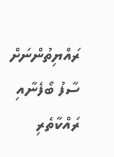ރައްޔިތުންނަށް ސާފު ބޯފެނާއި ރައްކާތެރި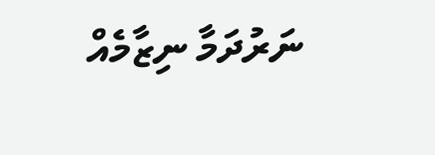ނަރުދަމާ ނިޒާމެއް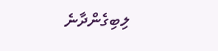ލިބިގެންދާނެ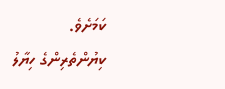ކަމަށެވެ.
ކިޔުންތެރިންގެ ހިޔާލު